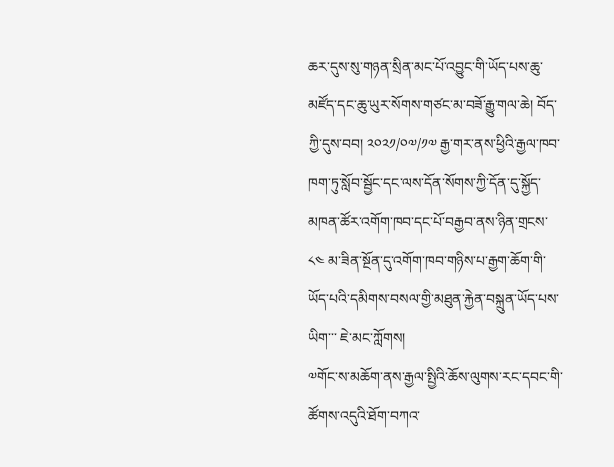ཆར་དུས་སུ་གཉན་སྲིན་མང་པོ་འབྱུང་གི་ཡོད་པས་ཆུ་མཛོད་དང་ཆུ་ཡུར་སོགས་གཙང་མ་བཟོ་རྒྱུ་གལ་ཆེ། བོད་ཀྱི་དུས་བབ། ༢༠༢༡/༠༧/༡༧ རྒྱ་གར་ནས་ཕྱིའི་རྒྱལ་ཁབ་ཁག་ཏུ་སློབ་སྦྱོང་དང་ལས་དོན་སོགས་ཀྱི་དོན་དུ་སྐྱོད་མཁན་ཚོར་འགོག་ཁབ་དང་པོ་བརྒྱབ་ནས་ཉིན་གྲངས་ ༨༤ མ་ཟིན་སྔོན་དུ་འགོག་ཁབ་གཉིས་པ་རྒྱག་ཆོག་གི་ཡོད་པའི་དམིགས་བསལ་གྱི་མཐུན་རྐྱེན་བསྐྲུན་ཡོད་པས་ཡིག་་་ ཇེ་མང་ཀློགས།
༧གོང་ས་མཆོག་ནས་རྒྱལ་སྤྱིའི་ཆོས་ལུགས་རང་དབང་གི་ཚོགས་འདུའི་ཐོག་བཀའ་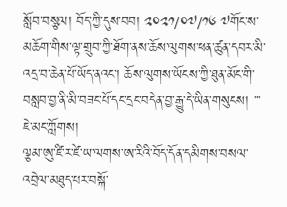སློབ་བསྩལ། བོད་ཀྱི་དུས་བབ། ༢༠༢༡/༠༧/༡༦ ༧གོང་ས་མཆོག་གིས་ལྟ་གྲུབ་ཀྱི་ཐོག་ནས་ཆོས་ལུགས་ཕན་ཚུན་དབར་མི་འདྲ་བ་ཆེན་པོ་ཡོད་ནའང་། ཆོས་ལུགས་ཡོངས་ཀྱི་ཐུན་མོང་གི་བསླབ་བྱ་ནི་མི་བཟང་པོ་དང་དྲང་བདེན་བྱ་རྒྱུ་དེ་ཡིན་གསུངས། ་་་ ཇེ་མང་ཀློགས།
ལྕམ་ཨུ་ཛི་ར་ཛེ་ཡ་ལགས་ཨ་རིའི་བོད་དོན་དམིགས་བསལ་འབྲེལ་མཐུད་པར་བསྐོ་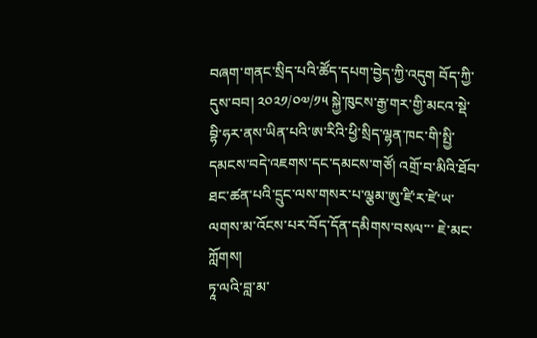བཞག་གནང་སྲིད་པའི་ཚོད་དཔག་བྱེད་ཀྱི་འདུག བོད་ཀྱི་དུས་བབ། ༢༠༢༡/༠༧/༡༥ སྐྱེ་ཁུངས་རྒྱ་གར་གྱི་མངའ་སྡེ་བྷི་ཧར་ནས་ཡིན་པའི་ཨ་རིའི་ཕྱི་སྲིད་ལྷན་ཁང་གི་སྤྱི་དམངས་བདེ་འཇགས་དང་དམངས་གཙོ། འགྲོ་བ་མིའི་ཐོབ་ཐང་ཚན་པའི་དྲུང་ལས་གསར་པ་ལྕམ་ཨུ་ཛི་ར་ཛེ་ཡ་ལགས་མ་འོངས་པར་བོད་དོན་དམིགས་བསལ་་་ ཇེ་མང་ཀློགས།
ཏཱ་ལའི་བླ་མ་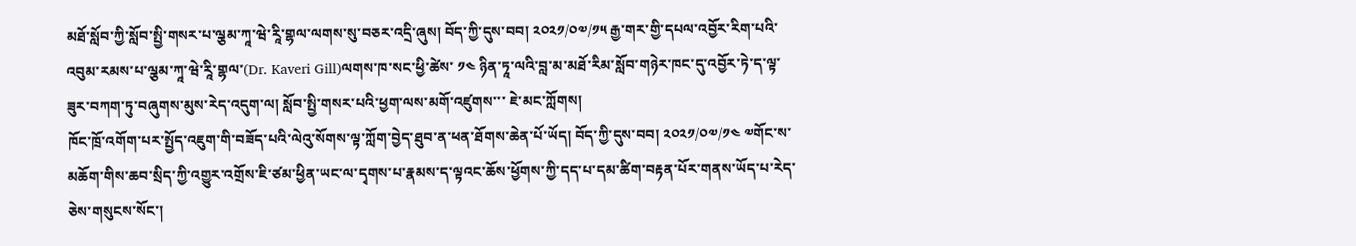མཐོ་སློབ་ཀྱི་སློབ་སྤྱི་གསར་པ་ལྕམ་ཀཱ་ཝེ་རཱི་གྷལ་ལགས་སུ་བཅར་འདྲི་ཞུས། བོད་ཀྱི་དུས་བབ། ༢༠༢༡/༠༧/༡༥ རྒྱ་གར་གྱི་དཔལ་འབྱོར་རིག་པའི་འབུམ་རམས་པ་ལྕམ་ཀཱ་ཝེ་རཱི་གྷལ་(Dr. Kaveri Gill)ལགས་ཁ་སང་ཕྱི་ཚེས་ ༡༤ ཉིན་ཏཱ་ལའི་བླ་མ་མཐོ་རིམ་སློབ་གཉེར་ཁང་དུ་འབྱོར་ཏེ་ད་ལྟ་ཟུར་བཀག་ཏུ་བཞུགས་མུས་རེད་འདུག་ལ། སློབ་སྤྱི་གསར་པའི་ཕྱག་ལས་མགོ་འཛུགས་་་ ཇེ་མང་ཀློགས།
ཁོང་ཁྲོ་འགོག་པར་སྤྱོད་འཇུག་གི་བཟོད་པའི་ལེའུ་སོགས་ལྟ་ཀློག་བྱེད་ཐུབ་ན་ཕན་ཐོགས་ཆེན་པོ་ཡོད། བོད་ཀྱི་དུས་བབ། ༢༠༢༡/༠༧/༡༤ ༧གོང་ས་མཆོག་གིས་ཆབ་སྲིད་ཀྱི་འགྱུར་འགྲོས་ཇི་ཙམ་ཕྱིན་ཡང་ལ་དྭགས་པ་རྣམས་ད་ལྟའང་ཆོས་ཕྱོགས་ཀྱི་དད་པ་དམ་ཚིག་བརྟན་པོར་གནས་ཡོད་པ་རེད་ཅེས་གསུངས་སོང་།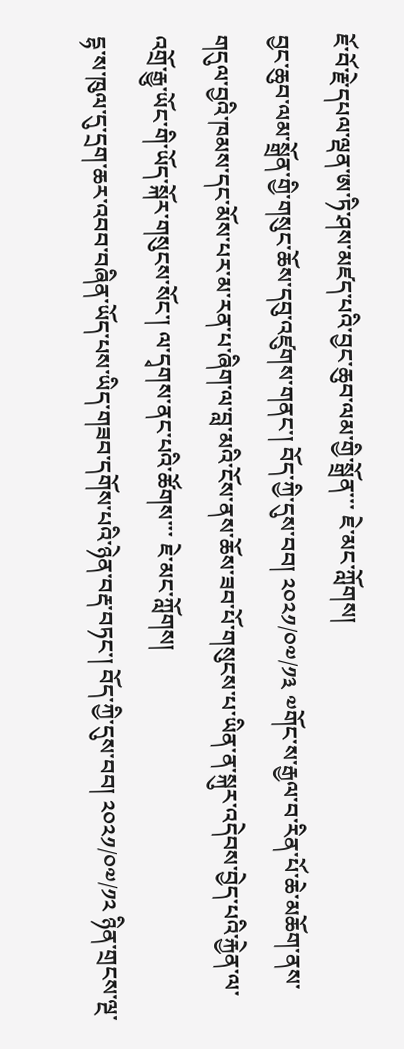ཇོ་བོ་རྗེ་དཔལ་ལྡན་ཨ་ཏི་ཤས་མཛད་པའི་བྱང་ཆུབ་ལམ་གྱི་སྒྲོན་་་ ཇེ་མང་ཀློགས།
བྱང་ཆུབ་ལམ་སྒྲོན་གྱི་གསུང་ཆོས་དབུ་འཛུགས་གནང་། བོད་ཀྱི་དུས་བབ། ༢༠༢༡/༠༧/༡༣ ༧གོང་ས་རྒྱལ་བ་རིན་པོ་ཆེ་མཆོག་ནས་གདུལ་བྱའི་ཁམས་དང་མོས་པར་མ་རན་པ་ཞིག་ལ་བླ་མའི་ངོས་ནས་ཆོས་ཟབ་པོ་གསུངས་པ་ཡིན་ན་སྐུར་འདེབས་བྱེད་པའི་རྐྱེན་ལ་འགྲོ་རྒྱུ་ཡོང་གི་ཡོད་སྐོར་གསུངས་སོང་། ལ་དྭགས་ནང་པའི་ཚོགས་་་ ཇེ་མང་ཀློགས།
དྷ་ས་ཁུལ་དུ་དྲག་ཆར་འབབ་བཞིན་ཡོད་པས་ཡིད་གཟབ་དགོས་པའི་ཉེན་བརྡ་བཏང་། བོད་ཀྱི་དུས་བབ། ༢༠༢༡/༠༧/༡༢ ཉིན་གྲངས་ལྔ་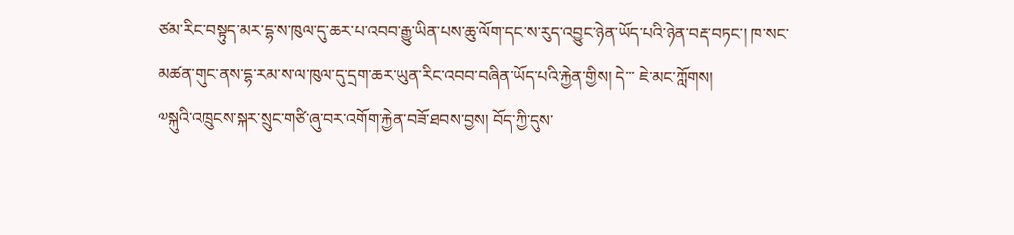ཙམ་རིང་བསྟུད་མར་དྷ་ས་ཁུལ་དུ་ཆར་པ་འབབ་རྒྱུ་ཡིན་པས་ཆུ་ལོག་དང་ས་རུད་འབྱུང་ཉེན་ཡོད་པའི་ཉེན་བརྡ་བཏང་། ཁ་སང་མཚན་གུང་ནས་དྷ་རམ་ས་ལ་ཁུལ་དུ་དྲག་ཆར་ཡུན་རིང་འབབ་བཞིན་ཡོད་པའི་རྐྱེན་གྱིས། དེ་་་ ཇེ་མང་ཀློགས།
༧སྐུའི་འཁྲུངས་སྐར་སྲུང་གཙི་ཞུ་བར་འགོག་རྐྱེན་བཟོ་ཐབས་བྱས། བོད་ཀྱི་དུས་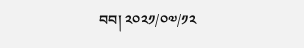བབ། ༢༠༢༡/༠༧/༡༢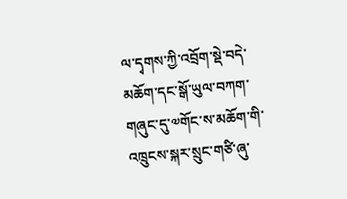ལ་དྭགས་ཀྱི་འབྲོག་སྡེ་བདེ་མཆོག་དང་སྒོ་ཡུལ་བཀག་གཞུང་དུ་༧གོང་ས་མཆོག་གི་འཁྲུངས་སྐར་སྲུང་གཙི་ཞུ་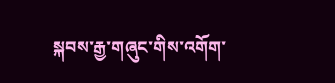སྐབས་རྒྱ་གཞུང་གིས་འགོག་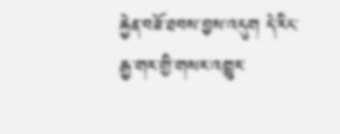རྐྱེན་བཟོ་ཐབས་བྱས་འདུག དེ་རིང་རྒྱ་གར་གྱི་གསར་འགྱུར་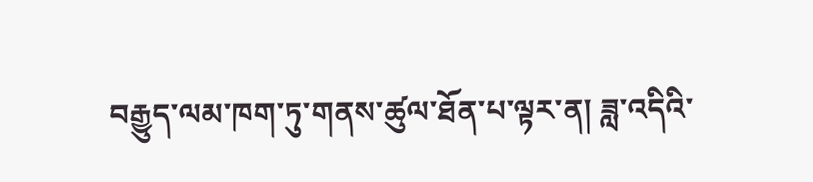བརྒྱུད་ལམ་ཁག་ཏུ་གནས་ཚུལ་ཐོན་པ་ལྟར་ན། ཟླ་འདིའི་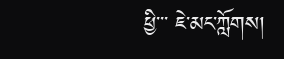ཕྱི་་་ ཇེ་མང་ཀློགས།